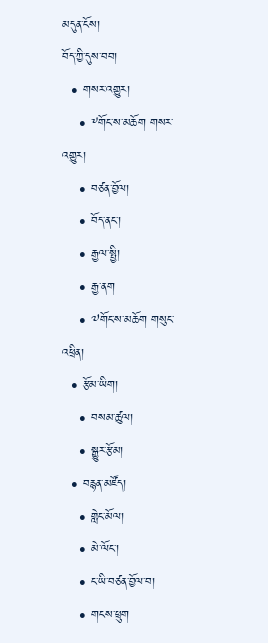མདུན་ངོས།
བོད་ཀྱི་དུས་བབ།
  • གསར་འགྱུར།
    • ༸གོང་ས་མཆོག གསར་འགྱུར།
    • བཙན་བྱོལ།
    • བོད་ནང་།
    • རྒྱལ་སྤྱི།
    • རྒྱ་ནག
    • ༧གོང་ས་མཆོག གསུང་འཕྲིན།
  • རྩོམ་ཡིག།
    • བསམ་ཚུལ།
    • སྒྱུར་རྩོམ།
  • བརྙན་མཛོད།
    • གླེང་མོལ།
    • མེ་ལོང་།
    • ང་ཡི་བཙན་བྱོལ་བ།
    • གངས་ཕྲུག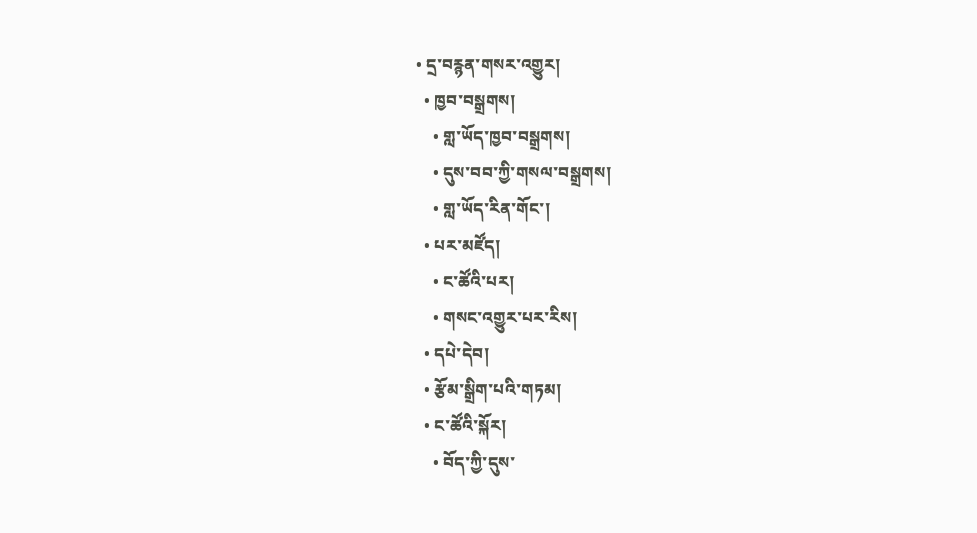• དྲ་བརྙན་གསར་འགྱུར།
  • ཁྱབ་བསྒྲགས།
    • གླ་ཡོད་ཁྱབ་བསྒྲགས།
    • དུས་བབ་ཀྱི་གསལ་བསྒྲགས།
    • གླ་ཡོད་རིན་གོང་།
  • པར་མཛོད།
    • ང་ཚོའི་པར།
    • གསང་འགྱུར་པར་རིས།
  • དཔེ་དེབ།
  • རྩོམ་སྒྲིག་པའི་གཏམ།
  • ང་ཚོའི་སྐོར།
    • བོད་ཀྱི་དུས་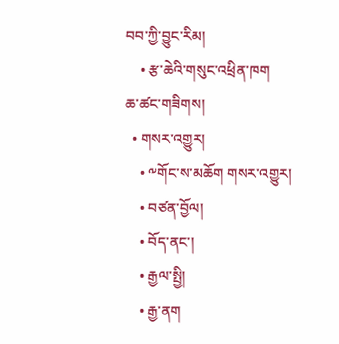བབ་ཀྱི་བྱུང་རིམ།
    • རྩ་ཆེའི་གསུང་འཕྲིན་ཁག
ཆ་ཚང་གཟིགས།
  • གསར་འགྱུར།
    • ༸གོང་ས་མཆོག གསར་འགྱུར།
    • བཙན་བྱོལ།
    • བོད་ནང་།
    • རྒྱལ་སྤྱི།
    • རྒྱ་ནག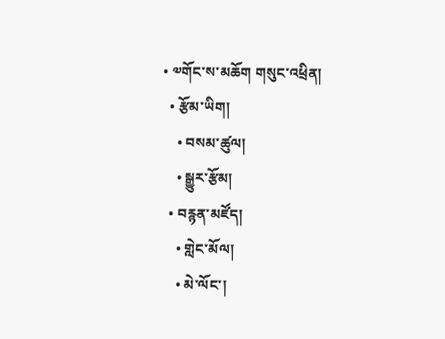• ༧གོང་ས་མཆོག གསུང་འཕྲིན།
  • རྩོམ་ཡིག།
    • བསམ་ཚུལ།
    • སྒྱུར་རྩོམ།
  • བརྙན་མཛོད།
    • གླེང་མོལ།
    • མེ་ལོང་།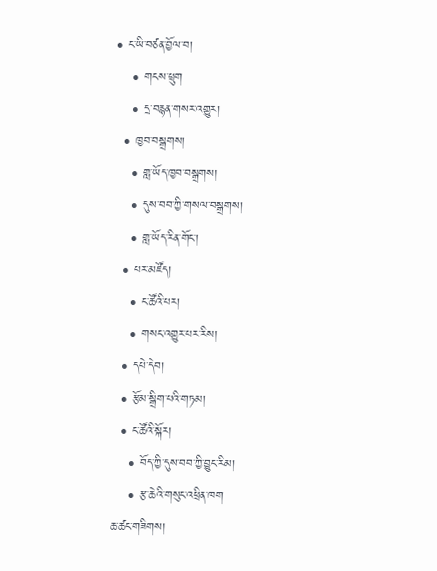• ང་ཡི་བཙན་བྱོལ་བ།
    • གངས་ཕྲུག
    • དྲ་བརྙན་གསར་འགྱུར།
  • ཁྱབ་བསྒྲགས།
    • གླ་ཡོད་ཁྱབ་བསྒྲགས།
    • དུས་བབ་ཀྱི་གསལ་བསྒྲགས།
    • གླ་ཡོད་རིན་གོང་།
  • པར་མཛོད།
    • ང་ཚོའི་པར།
    • གསང་འགྱུར་པར་རིས།
  • དཔེ་དེབ།
  • རྩོམ་སྒྲིག་པའི་གཏམ།
  • ང་ཚོའི་སྐོར།
    • བོད་ཀྱི་དུས་བབ་ཀྱི་བྱུང་རིམ།
    • རྩ་ཆེའི་གསུང་འཕྲིན་ཁག
ཆ་ཚང་གཟིགས།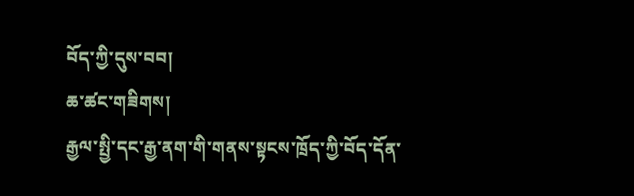བོད་ཀྱི་དུས་བབ།
ཆ་ཚང་གཟིགས།
རྒྱལ་སྤྱི་དང་རྒྱ་ནག་གི་གནས་སྟངས་ཁྲོད་ཀྱི་བོད་དོན་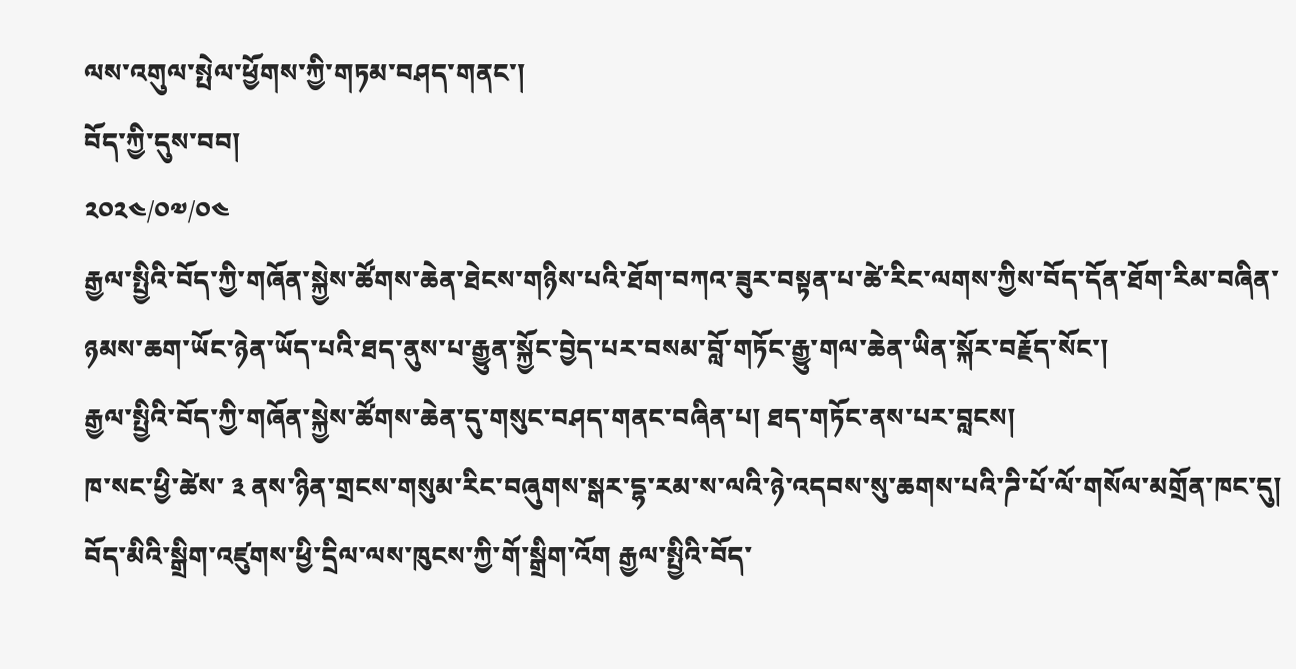ལས་འགུལ་སྤེལ་ཕྱོགས་ཀྱི་གཏམ་བཤད་གནང་།
བོད་ཀྱི་དུས་བབ།
༢༠༢༤/༠༧/༠༤
རྒྱལ་སྤྱིའི་བོད་ཀྱི་གཞོན་སྐྱེས་ཚོགས་ཆེན་ཐེངས་གཉིས་པའི་ཐོག་བཀའ་ཟུར་བསྟན་པ་ཚེ་རིང་ལགས་ཀྱིས་བོད་དོན་ཐོག་རིམ་བཞིན་ཉམས་ཆག་ཡོང་ཉེན་ཡོད་པའི་ཐད་ནུས་པ་རྒྱུན་སྐྱོང་བྱེད་པར་བསམ་བློ་གཏོང་རྒྱུ་གལ་ཆེན་ཡིན་སྐོར་བརྗོད་སོང་།
རྒྱལ་སྤྱིའི་བོད་ཀྱི་གཞོན་སྐྱེས་ཚོགས་ཆེན་དུ་གསུང་བཤད་གནང་བཞིན་པ། ཐད་གཏོང་ནས་པར་བླངས།
ཁ་སང་ཕྱི་ཚེས་ ༣ ནས་ཉིན་གྲངས་གསུམ་རིང་བཞུགས་སྒར་དྷ་རམ་ས་ལའི་ཉེ་འདབས་སུ་ཆགས་པའི་ཌི་པོ་ལོ་གསོལ་མགྲོན་ཁང་དུ། བོད་མིའི་སྒྲིག་འཛུགས་ཕྱི་དྲིལ་ལས་ཁུངས་ཀྱི་གོ་སྒྲིག་འོག རྒྱལ་སྤྱིའི་བོད་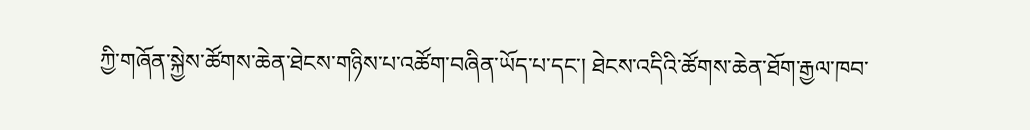ཀྱི་གཞོན་སྐྱེས་ཚོགས་ཆེན་ཐེངས་གཉིས་པ་འཚོག་བཞིན་ཡོད་པ་དང་། ཐེངས་འདིའི་ཚོགས་ཆེན་ཐོག་རྒྱལ་ཁབ་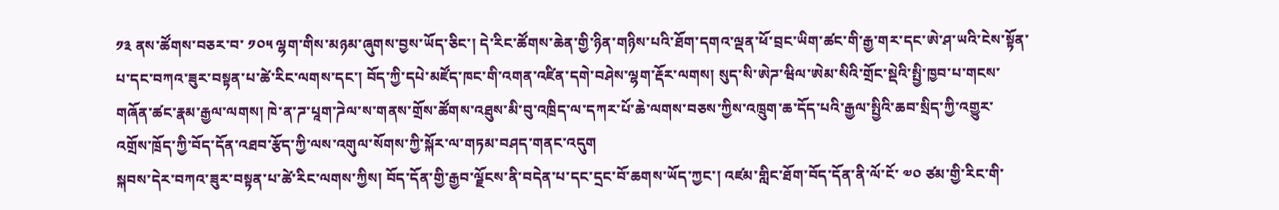༡༣ ནས་ཚོགས་བཅར་བ་ ༡༠༥ ལྷག་གིས་མཉམ་ཞུགས་བྱས་ཡོད་ཅིང་། དེ་རིང་ཚོགས་ཆེན་གྱི་ཉིན་གཉིས་པའི་ཐོག་དགའ་ལྡན་ཕོ་བྲང་ཡིག་ཚང་གི་རྒྱ་གར་དང་ཨེ་ཤ་ཡའི་ངེས་སྟོན་པ་དང་བཀའ་ཟུར་བསྟན་པ་ཚེ་རིང་ལགས་དང་། བོད་ཀྱི་དཔེ་མཛོད་ཁང་གི་འགན་འཛིན་དགེ་བཤེས་ལྷག་རྡོར་ལགས། སུད་སི་ཨེཌ་ཝིལ་ཨེམ་སིའི་གྲོང་སྡེའི་སྤྱི་ཁྱབ་པ་གངས་གཞོན་ཚང་རྣམ་རྒྱལ་ལགས། ཁེ་ན་ཌ་པཱག་ཌེལ་ས་གནས་གྲོས་ཚོགས་འཐུས་མི་བུ་འཁྲིད་ལ་དཀར་པོ་ཆེ་ལགས་བཅས་ཀྱིས་འཁྲུག་ཆ་དོད་པའི་རྒྱལ་སྤྱིའི་ཆབ་སྲིད་ཀྱི་འགྱུར་འགྲོས་ཁྲོད་ཀྱི་བོད་དོན་འཐབ་རྩོད་ཀྱི་ལས་འགུལ་སོགས་ཀྱི་སྐོར་ལ་གཏམ་བཤད་གནང་འདུག
སྐབས་དེར་བཀའ་ཟུར་བསྟན་པ་ཚེ་རིང་ལགས་ཀྱིས། བོད་དོན་གྱི་རྒྱབ་ལྗོངས་ནི་བདེན་པ་དང་དྲང་བོ་ཆགས་ཡོད་ཀྱང་། འཛམ་གླིང་ཐོག་བོད་དོན་ནི་ལོ་ངོ་ ༧༠ ཙམ་གྱི་རིང་གི་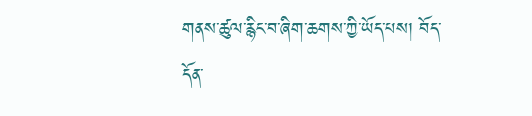གནས་ཚུལ་རྙིང་བ་ཞིག་ཆགས་ཀྱི་ཡོད་པས། བོད་དོན་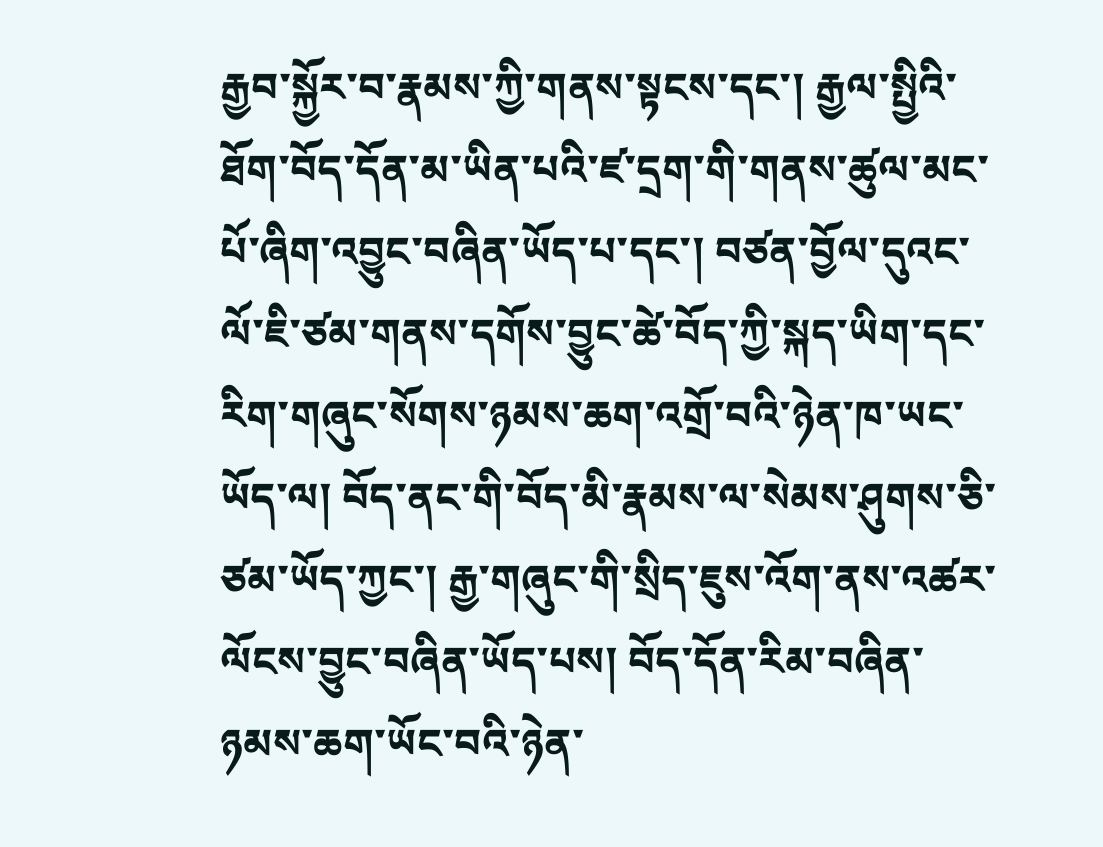རྒྱབ་སྐྱོར་བ་རྣམས་ཀྱི་གནས་སྟངས་དང་། རྒྱལ་སྤྱིའི་ཐོག་བོད་དོན་མ་ཡིན་པའི་ཛ་དྲག་གི་གནས་ཚུལ་མང་པོ་ཞིག་འབྱུང་བཞིན་ཡོད་པ་དང་། བཙན་བྱོལ་དུའང་ལོ་ཇི་ཙམ་གནས་དགོས་བྱུང་ཚེ་བོད་ཀྱི་སྐད་ཡིག་དང་རིག་གཞུང་སོགས་ཉམས་ཆག་འགྲོ་བའི་ཉེན་ཁ་ཡང་ཡོད་ལ། བོད་ནང་གི་བོད་མི་རྣམས་ལ་སེམས་ཤུགས་ཅི་ཙམ་ཡོད་ཀྱང་། རྒྱ་གཞུང་གི་སྲིད་ཇུས་འོག་ནས་འཚར་ལོངས་བྱུང་བཞིན་ཡོད་པས། བོད་དོན་རིམ་བཞིན་ཉམས་ཆག་ཡོང་བའི་ཉེན་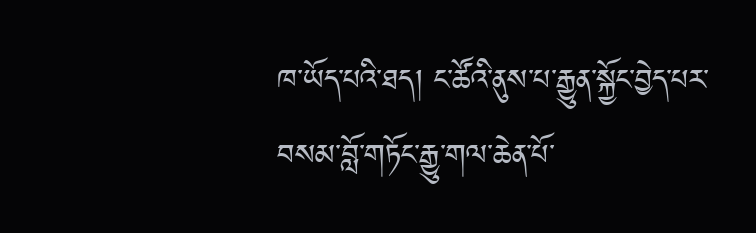ཁ་ཡོད་པའི་ཐད། ང་ཚོའི་ནུས་པ་རྒྱུན་སྐྱོང་བྱེད་པར་བསམ་བློ་གཏོང་རྒྱུ་གལ་ཆེན་པོ་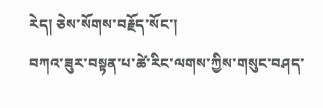རེད། ཅེས་སོགས་བརྗོད་སོང་།
བཀའ་ཟུར་བསྟན་པ་ཚེ་རིང་ལགས་ཀྱིས་གསུང་བཤད་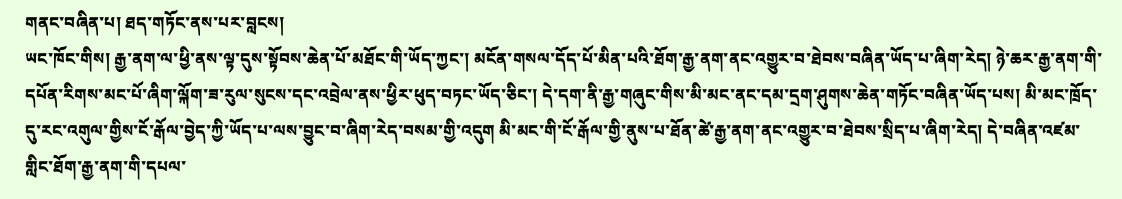གནང་བཞིན་པ། ཐད་གཏོང་ནས་པར་བླངས།
ཡང་ཁོང་གིས། རྒྱ་ནག་ལ་ཕྱི་ནས་ལྟ་དུས་སྟོབས་ཆེན་པོ་མཐོང་གི་ཡོད་ཀྱང་། མངོན་གསལ་དོད་པོ་མིན་པའི་ཐོག་རྒྱ་ནག་ནང་འགྱུར་བ་ཐེབས་བཞིན་ཡོད་པ་ཞིག་རེད། ཉེ་ཆར་རྒྱ་ནག་གི་དཔོན་རིགས་མང་པོ་ཞིག་ལྐོག་ཟ་རུལ་སུངས་དང་འབྲེལ་ནས་ཕྱིར་ཕུད་བཏང་ཡོད་ཅིང་། དེ་དག་ནི་རྒྱ་གཞུང་གིས་མི་མང་ནང་དམ་དྲག་ཤུགས་ཆེན་གཏོང་བཞིན་ཡོད་པས། མི་མང་ཁྲོད་དུ་རང་འགུལ་གྱིས་ངོ་རྒོལ་བྱེད་ཀྱི་ཡོད་པ་ལས་བྱུང་བ་ཞིག་རེད་བསམ་གྱི་འདུག མི་མང་གི་ངོ་རྒོལ་གྱི་ནུས་པ་ཐོན་ཚེ་རྒྱ་ནག་ནང་འགྱུར་བ་ཐེབས་སྲིད་པ་ཞིག་རེད། དེ་བཞིན་འཛམ་གླིང་ཐོག་རྒྱ་ནག་གི་དཔལ་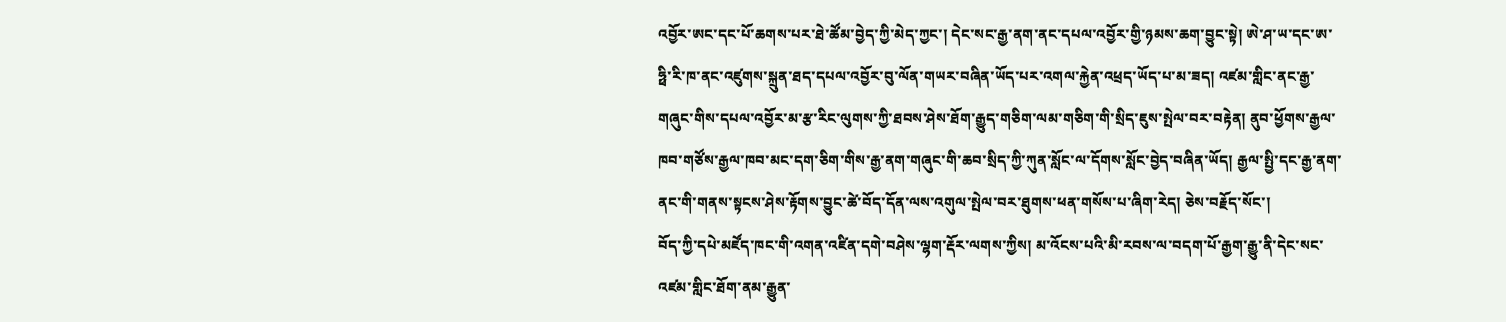འབྱོར་ཨང་དང་པོ་ཆགས་པར་ཐེ་ཚོམ་བྱེད་ཀྱི་མེད་ཀྱང་། དེང་སང་རྒྱ་ནག་ནང་དཔལ་འབྱོར་གྱི་ཉམས་ཆག་བྱུང་སྟེ། ཨེ་ཤ་ཡ་དང་ཨ་ཧྥི་རི་ཁ་ནང་འཛུགས་སྐྲུན་ཐད་དཔལ་འབྱོར་བུ་ལོན་གཡར་བཞིན་ཡོད་པར་འགལ་རྐྱེན་འཕྲད་ཡོད་པ་མ་ཟད། འཛམ་གླིང་ནང་རྒྱ་གཞུང་གིས་དཔལ་འབྱོར་མ་རྩ་རིང་ལུགས་ཀྱི་ཐབས་ཤེས་ཐོག་རྒྱུད་གཅིག་ལམ་གཅིག་གི་སྲིད་ཇུས་སྤེལ་བར་བརྟེན། ནུབ་ཕྱོགས་རྒྱལ་ཁབ་གཙོས་རྒྱལ་ཁབ་མང་དག་ཅིག་གིས་རྒྱ་ནག་གཞུང་གི་ཆབ་སྲིད་ཀྱི་ཀུན་སློང་ལ་དོགས་སློང་བྱེད་བཞིན་ཡོད། རྒྱལ་སྤྱི་དང་རྒྱ་ནག་ནང་གི་གནས་སྟངས་ཤེས་རྟོགས་བྱུང་ཚེ་བོད་དོན་ལས་འགུལ་སྤེལ་བར་ཐུགས་ཕན་གསོས་པ་ཞིག་རེད། ཅེས་བརྗོད་སོང་།
བོད་ཀྱི་དཔེ་མཛོད་ཁང་གི་འགན་འཛིན་དགེ་བཤེས་ལྷག་རྡོར་ལགས་ཀྱིས། མ་འོངས་པའི་མི་རབས་ལ་བདག་པོ་རྒྱག་རྒྱུ་ནི་དེང་སང་འཛམ་གླིང་ཐོག་ནམ་རྒྱུན་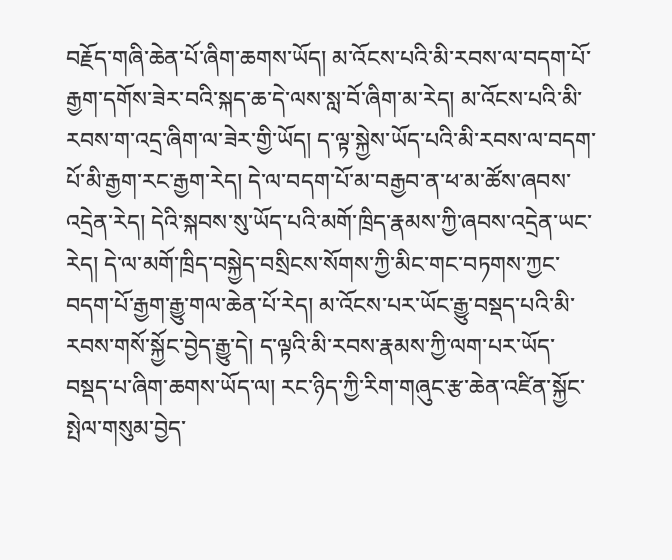བརྗོད་གཞི་ཆེན་པོ་ཞིག་ཆགས་ཡོད། མ་འོངས་པའི་མི་རབས་ལ་བདག་པོ་རྒྱག་དགོས་ཟེར་བའི་སྐད་ཆ་དེ་ལས་སླ་བོ་ཞིག་མ་རེད། མ་འོངས་པའི་མི་རབས་ག་འདྲ་ཞིག་ལ་ཟེར་གྱི་ཡོད། ད་ལྟ་སྐྱེས་ཡོད་པའི་མི་རབས་ལ་བདག་པོ་མི་རྒྱག་རང་རྒྱག་རེད། དེ་ལ་བདག་པོ་མ་བརྒྱབ་ན་ཕ་མ་ཚོས་ཞབས་འདྲེན་རེད། དེའི་སྐབས་སུ་ཡོད་པའི་མགོ་ཁྲིད་རྣམས་ཀྱི་ཞབས་འདྲེན་ཡང་རེད། དེ་ལ་མགོ་ཁྲིད་བསྐྱེད་བསྲིངས་སོགས་ཀྱི་མིང་གང་བཏགས་ཀྱང་བདག་པོ་རྒྱག་རྒྱུ་གལ་ཆེན་པོ་རེད། མ་འོངས་པར་ཡོང་རྒྱུ་བསྡད་པའི་མི་རབས་གསོ་སྐྱོང་བྱེད་རྒྱུ་དེ། ད་ལྟའི་མི་རབས་རྣམས་ཀྱི་ལག་པར་ཡོད་བསྡད་པ་ཞིག་ཆགས་ཡོད་ལ། རང་ཉིད་ཀྱི་རིག་གཞུང་རྩ་ཆེན་འཛིན་སྐྱོང་སྤེལ་གསུམ་བྱེད་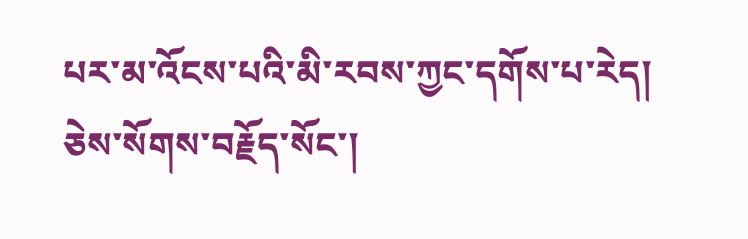པར་མ་འོངས་པའི་མི་རབས་ཀྱང་དགོས་པ་རེད། ཅེས་སོགས་བརྗོད་སོང་།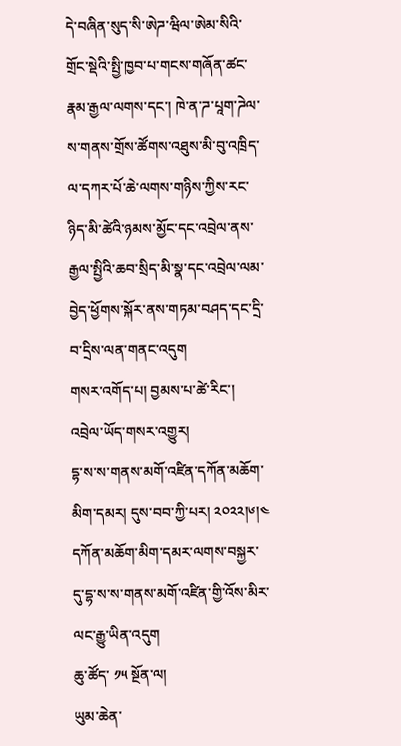དེ་བཞིན་སུད་སི་ཨེཌ་ཝིལ་ཨེམ་སིའི་གྲོང་སྡེའི་སྤྱི་ཁྱབ་པ་གངས་གཞོན་ཚང་རྣམ་རྒྱལ་ལགས་དང་། ཁེ་ན་ཌ་པཱག་ཌེལ་ས་གནས་གྲོས་ཚོགས་འཐུས་མི་བུ་འཁྲིད་ལ་དཀར་པོ་ཆེ་ལགས་གཉིས་ཀྱིས་རང་ཉིད་མི་ཚེའི་ཉམས་མྱོང་དང་འབྲེལ་ནས་རྒྱལ་སྤྱིའི་ཆབ་སྲིད་མི་སྣ་དང་འབྲེལ་ལམ་བྱེད་ཕྱོགས་སྐོར་ནས་གཏམ་བཤད་དང་དྲི་བ་དྲིས་ལན་གནང་འདུག
གསར་འགོད་པ། བྱམས་པ་ཚེ་རིང་།
འབྲེལ་ཡོད་གསར་འགྱུར།
དྷ་ས་ས་གནས་མགོ་འཛིན་དཀོན་མཆོག་མིག་དམར། དུས་བབ་ཀྱི་པར། ༢༠༢༢།༦།༤
དཀོན་མཆོག་མིག་དམར་ལགས་བསྐྱར་དུ་དྷ་ས་ས་གནས་མགོ་འཛིན་གྱི་འོས་མིར་ལང་རྒྱུ་ཡིན་འདུག
ཆུ་ཚོད་ ༡༥ སྔོན་ལ།
ཡུམ་ཆེན་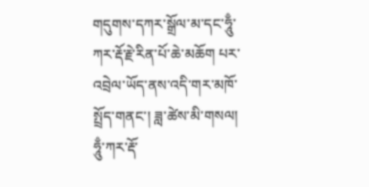གདུགས་དཀར་སྒྲོལ་མ་དང་ཧཱུྃ་ཀར་རྡོ་རྗེ་རིན་པོ་ཆེ་མཆོག པར་འབྲེལ་ཡོད་ནས་འདི་གར་མཁོ་སྤྲོད་གནང་། ཟླ་ཚེས་མི་གསལ།
ཧཱུྃ་ཀར་རྡོ་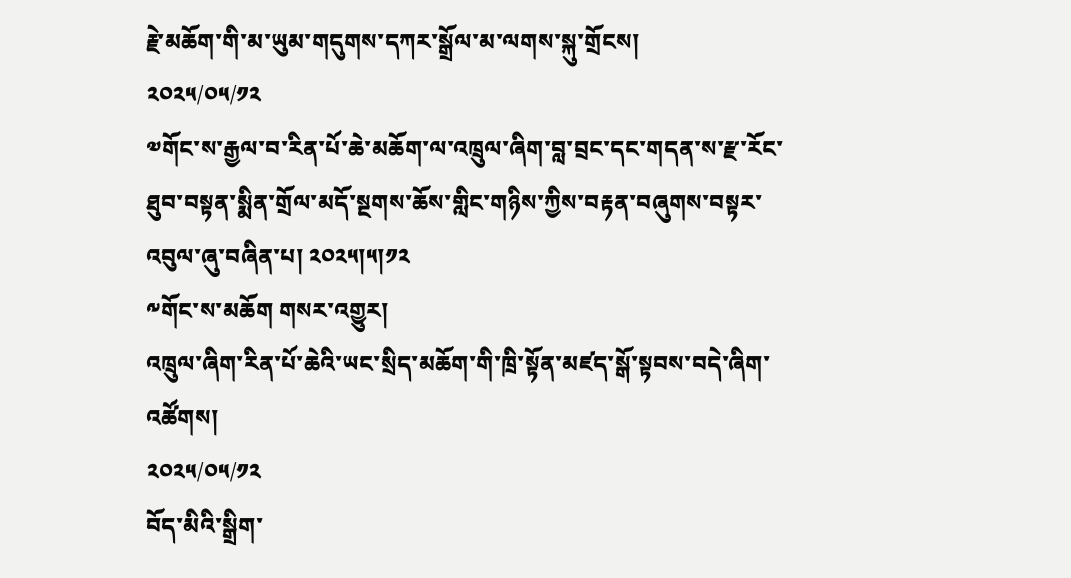རྗེ་མཆོག་གི་མ་ཡུམ་གདུགས་དཀར་སྒྲོལ་མ་ལགས་སྐུ་གྲོངས།
༢༠༢༥/༠༥/༡༢
༧གོང་ས་རྒྱལ་བ་རིན་པོ་ཆེ་མཆོག་ལ་འཁྲུལ་ཞིག་བླ་བྲང་དང་གདན་ས་རྫ་རོང་ཐུབ་བསྟན་སྨིན་གྲོལ་མདོ་སྔགས་ཆོས་གླིང་གཉིས་ཀྱིས་བརྟན་བཞུགས་བསྟར་འབུལ་ཞུ་བཞིན་པ། ༢༠༢༥།༥།༡༢
༸གོང་ས་མཆོག གསར་འགྱུར།
འཁྲུལ་ཞིག་རིན་པོ་ཆེའི་ཡང་སྲིད་མཆོག་གི་ཁྲི་སྟོན་མཛད་སྒོ་སྟབས་བདེ་ཞིག་འཚོགས།
༢༠༢༥/༠༥/༡༢
བོད་མིའི་སྒྲིག་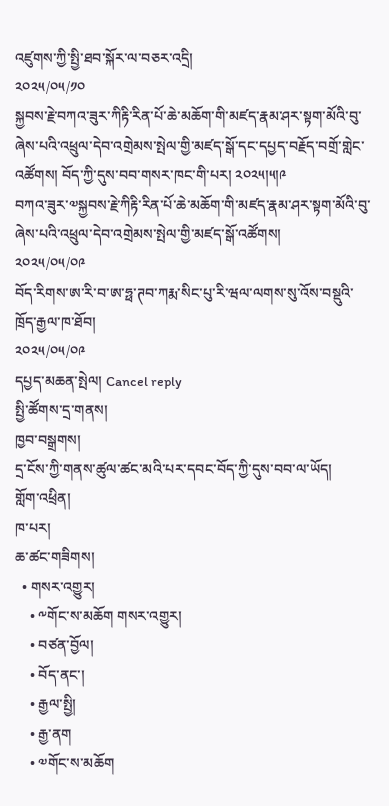འཛུགས་ཀྱི་སྤྱི་ཐབ་སྐོར་ལ་བཅར་འདྲི།
༢༠༢༥/༠༥/༡༠
སྐྱབས་རྗེ་བཀའ་ཟུར་ཀིརྟི་རིན་པོ་ཆེ་མཆོག་གི་མཛད་རྣམ་ཤར་སྟག་མོའི་བུ་ཞེས་པའི་འཕྲུལ་དེབ་འགྲེམས་སྤེལ་གྱི་མཛད་སྒོ་དང་དཔྱད་བརྗོད་བགྲོ་གླེང་འཚོགས། བོད་ཀྱི་དུས་བབ་གསར་ཁང་གི་པར། ༢༠༢༥།༥།༩
བཀའ་ཟུར་༧སྐྱབས་རྗེ་ཀིརྟི་རིན་པོ་ཆེ་མཆོག་གི་མཛད་རྣམ་ཤར་སྟག་མོའི་བུ་ཞེས་པའི་འཕྲུལ་དེབ་འགྲེམས་སྤེལ་གྱི་མཛད་སྒོ་འཚོགས།
༢༠༢༥/༠༥/༠༩
བོད་རིགས་ཨ་རི་བ་ཨ་ཧྥ་ཊབ་ཀརྨ་སིང་པུ་རི་ཝལ་ལགས་སུ་འོས་བསྡུའི་ཁྲོད་རྒྱལ་ཁ་ཐོབ།
༢༠༢༥/༠༥/༠༩
དཔྱད་མཆན་སྤེལ། Cancel reply
སྤྱི་ཚོགས་དྲ་གནས།
ཁྱབ་བསྒྲགས།
དྲ་ངོས་ཀྱི་གནས་ཚུལ་ཚང་མའི་པར་དབང་བོད་ཀྱི་དུས་བབ་ལ་ཡོད།
གློག་འཕྲིན།
ཁ་པར།
ཆ་ཚང་གཟིགས།
  • གསར་འགྱུར།
    • ༸གོང་ས་མཆོག གསར་འགྱུར།
    • བཙན་བྱོལ།
    • བོད་ནང་།
    • རྒྱལ་སྤྱི།
    • རྒྱ་ནག
    • ༧གོང་ས་མཆོག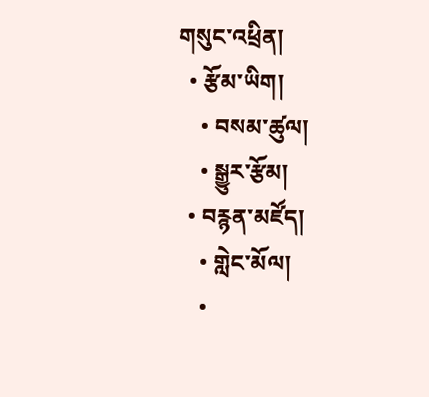གསུང་འཕྲིན།
  • རྩོམ་ཡིག།
    • བསམ་ཚུལ།
    • སྒྱུར་རྩོམ།
  • བརྙན་མཛོད།
    • གླེང་མོལ།
    •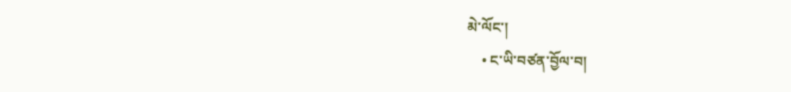མེ་ལོང་།
    • ང་ཡི་བཙན་བྱོལ་བ།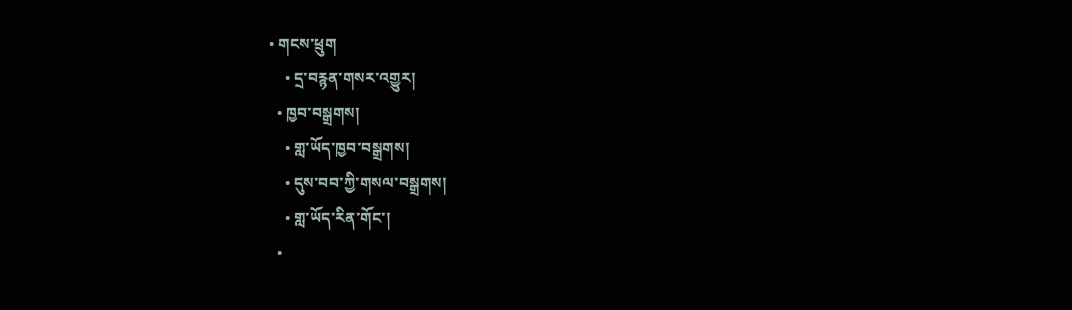• གངས་ཕྲུག
    • དྲ་བརྙན་གསར་འགྱུར།
  • ཁྱབ་བསྒྲགས།
    • གླ་ཡོད་ཁྱབ་བསྒྲགས།
    • དུས་བབ་ཀྱི་གསལ་བསྒྲགས།
    • གླ་ཡོད་རིན་གོང་།
  •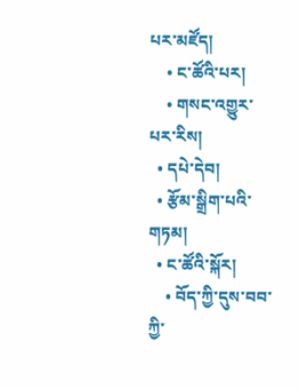པར་མཛོད།
    • ང་ཚོའི་པར།
    • གསང་འགྱུར་པར་རིས།
  • དཔེ་དེབ།
  • རྩོམ་སྒྲིག་པའི་གཏམ།
  • ང་ཚོའི་སྐོར།
    • བོད་ཀྱི་དུས་བབ་ཀྱི་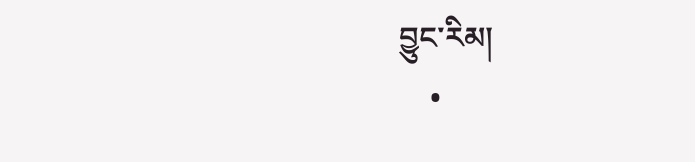བྱུང་རིམ།
    •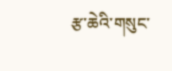རྩ་ཆེའི་གསུང་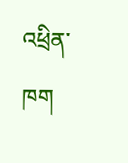འཕྲིན་ཁག